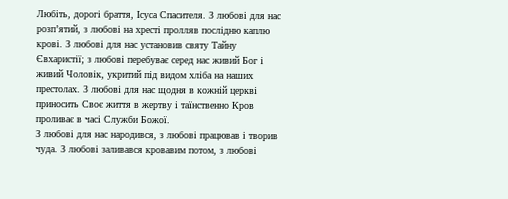Любіть, дорогі браття, Ісуса Спасителя. З любові для нас розп’ятий, з любові на хресті пролляв послідню каплю крові. З любові для нас установив святу Тайну Євхаристії; з любові перебуває серед нас живий Бог і живий Чоловік, укритий під видом хліба на наших престолах. З любові для нас щодня в кожній церкві приносить Своє життя в жертву і таїнственно Кров проливає в часі Служби Божої.
З любові для нас народився, з любові працював і творив чуда. З любові заливався кровавим потом, з любові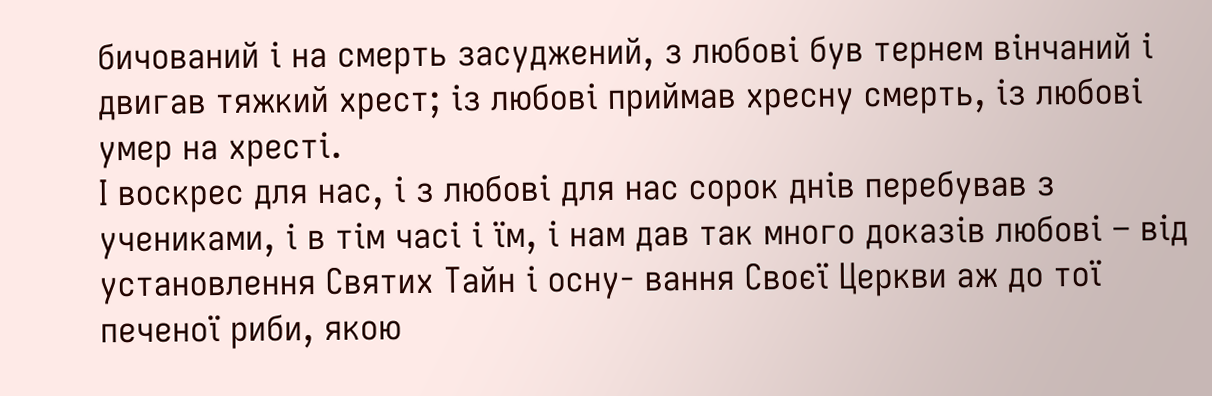бичований і на смерть засуджений, з любові був тернем вінчаний і двигав тяжкий хрест; із любові приймав хресну смерть, із любові умер на хресті.
І воскрес для нас, і з любові для нас сорок днів перебував з учениками, і в тім часі і їм, і нам дав так много доказів любові – від установлення Святих Тайн і осну- вання Своєї Церкви аж до тої печеної риби, якою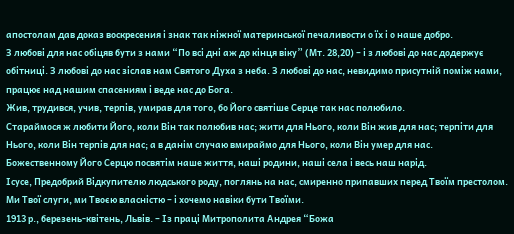апостолам дав доказ воскресения і знак так ніжної материнської печаливости о їх і о наше добро.
З любові для нас обіцяв бути з нами “По всі дні аж до кінця віку” (Мт. 28,20) – і з любові до нас додержує обітниці. З любові до нас зіслав нам Святого Духа з неба. З любові до нас, невидимо присутній поміж нами, працює над нашим спасениям і веде нас до Бога.
Жив, трудився, учив, терпів, умирав для того, бо Його святіше Серце так нас полюбило.
Стараймося ж любити Його, коли Він так полюбив нас; жити для Нього, коли Він жив для нас; терпіти для Нього, коли Він терпів для нас; а в данім случаю вмираймо для Нього, коли Він умер для нас.
Божественному Його Серцю посвятім наше життя, наші родини, наші села і весь наш нарід.
Ісусе, Предобрий Відкупителю людського роду, поглянь на нас, смиренно припавших перед Твоїм престолом. Ми Твої слуги, ми Твоєю власністю – і хочемо навіки бути Твоїми.
1913 р., березень-квітень, Львів. – Із праці Митрополита Андрея “Божа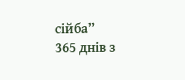сійба”
365 днів з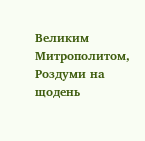Великим Митрополитом, Роздуми на щодень